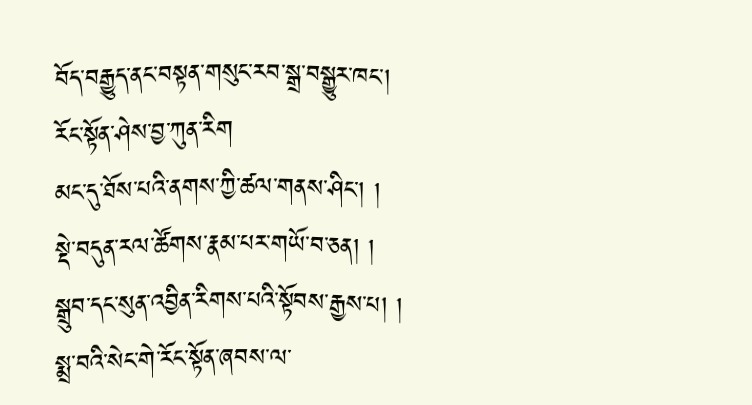བོད་བརྒྱུད་ནང་བསྟན་གསུང་རབ་སྒྲ་བསྒྱུར་ཁང་།
རོང་སྟོན་ཤེས་བྱ་ཀུན་རིག
མང་དུ་ཐོས་པའི་ནགས་ཀྱི་ཚལ་གནས་ཤིང་། །
སྡེ་བདུན་རལ་ཚོགས་རྣམ་པར་གཡོ་བ་ཅན། །
སྒྲུབ་དང་སུན་འབྱིན་རིགས་པའི་སྟོབས་རྒྱས་པ། །
སྨྲ་བའི་སེང་གེ་རོང་སྟོན་ཞབས་ལ་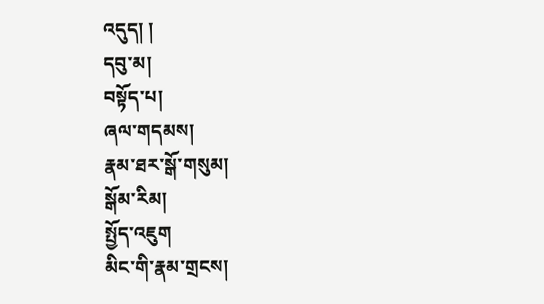འདུད། །
དབུ་མ།
བསྟོད་པ།
ཞལ་གདམས།
རྣམ་ཐར་སྒོ་གསུམ།
སྒོམ་རིམ།
སྤྱོད་འཇུག
མིང་གི་རྣམ་གྲངས།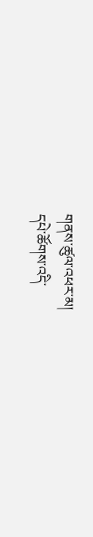གནས་ཚུལ་འཕར་མ།
དཔེ་ཚོགས་འདི་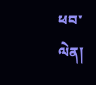ཕབ་ལེན།